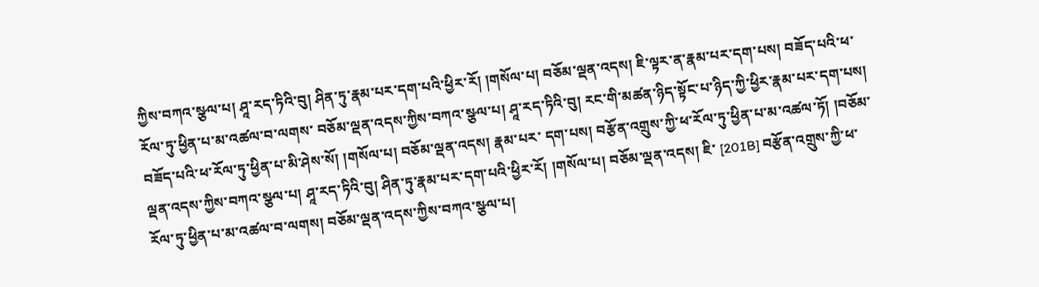ཀྱིས་བཀའ་སྩལ་པ། ཤཱ་རད་ཏིའི་བུ། ཤིན་ཏུ་རྣམ་པར་དག་པའི་ཕྱིར་རོ། །གསོལ་པ། བཅོམ་ལྡན་འདས། ཇི་ལྟར་ན་རྣམ་པར་དག་པས། བཟོད་པའི་ཕ་རོལ་ཏུ་ཕྱིན་པ་མ་འཚལ་བ་ལགས་ བཅོམ་ལྡན་འདས་ཀྱིས་བཀའ་སྩལ་པ། ཤཱ་རད་ཏིའི་བུ། རང་གི་མཚན་ཉིད་སྟོང་པ་ཉིད་ཀྱི་ཕྱིར་རྣམ་པར་དག་པས། བཟོད་པའི་ཕ་རོལ་ཏུ་ཕྱིན་པ་མི་ཤེས་སོ། །གསོལ་པ། བཅོམ་ལྡན་འདས། རྣམ་པར་ དག་པས། བརྩོན་འགྲུས་ཀྱི་ཕ་རོལ་ཏུ་ཕྱིན་པ་མ་འཚལ་ཏོ། །བཅོམ་ལྡན་འདས་ཀྱིས་བཀའ་སྩལ་པ། ཤཱ་རད་ཏིའི་བུ། ཤིན་ཏུ་རྣམ་པར་དག་པའི་ཕྱིར་རོ། །གསོལ་པ། བཅོམ་ལྡན་འདས། ཇི་ [201B] བརྩོན་འགྲུས་ཀྱི་ཕ་རོལ་ཏུ་ཕྱིན་པ་མ་འཚལ་བ་ལགས། བཅོམ་ལྡན་འདས་ཀྱིས་བཀའ་སྩལ་པ།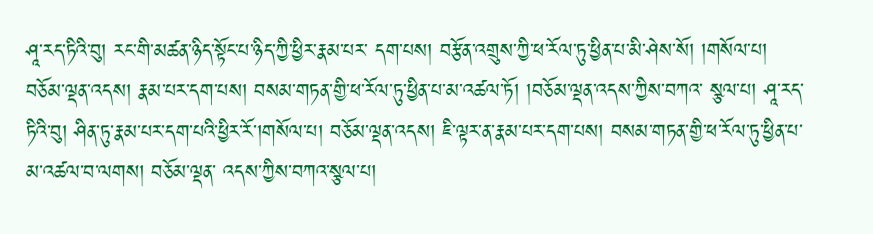ཤཱ་རད་ཏིའི་བུ། རང་གི་མཚན་ཉིད་སྟོང་པ་ཉིད་ཀྱི་ཕྱིར་རྣམ་པར་ དག་པས། བརྩོན་འགྲུས་ཀྱི་ཕ་རོལ་ཏུ་ཕྱིན་པ་མི་ཤེས་སོ། །གསོལ་པ། བཅོམ་ལྡན་འདས། རྣམ་པར་དག་པས། བསམ་གཏན་གྱི་ཕ་རོལ་ཏུ་ཕྱིན་པ་མ་འཚལ་ཏོ། །བཅོམ་ལྡན་འདས་ཀྱིས་བཀའ་ སྩལ་པ། ཤཱ་རད་ཏིའི་བུ། ཤིན་ཏུ་རྣམ་པར་དག་པའི་ཕྱིར་རོ་།གསོལ་པ། བཅོམ་ལྡན་འདས། ཇི་ལྟར་ན་རྣམ་པར་དག་པས། བསམ་གཏན་གྱི་ཕ་རོལ་ཏུ་ཕྱིན་པ་མ་འཚལ་བ་ལགས། བཅོམ་ལྡན་ འདས་ཀྱིས་བཀའ་སྩལ་པ།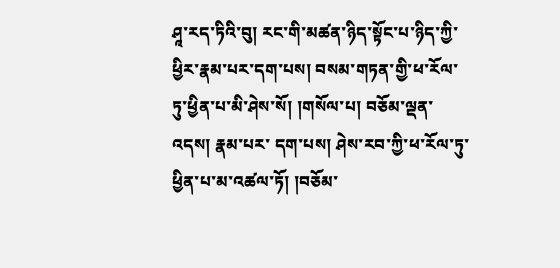ཤཱ་རད་ཏིའི་བུ། རང་གི་མཚན་ཉིད་སྟོང་པ་ཉིད་ཀྱི་ཕྱིར་རྣམ་པར་དག་པས། བསམ་གཏན་གྱི་ཕ་རོལ་ཏུ་ཕྱིན་པ་མི་ཤེས་སོ། །གསོལ་པ། བཅོམ་ལྡན་འདས། རྣམ་པར་ དག་པས། ཤེས་རབ་ཀྱི་ཕ་རོལ་ཏུ་ཕྱིན་པ་མ་འཚལ་ཏོ། །བཅོམ་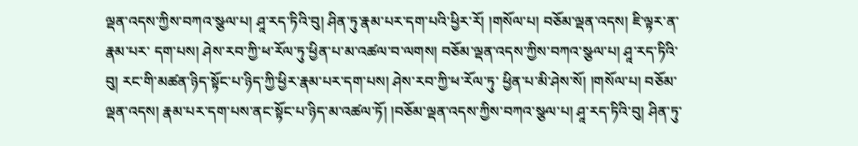ལྡན་འདས་ཀྱིས་བཀའ་སྩལ་པ། ཤཱ་རད་ཏིའི་བུ། ཤིན་ཏུ་རྣམ་པར་དག་པའི་ཕྱིར་རོ། །གསོལ་པ། བཅོམ་ལྡན་འདས། ཇི་ལྟར་ན་རྣམ་པར་ དག་པས། ཤེས་རབ་ཀྱི་ཕ་རོལ་ཏུ་ཕྱིན་པ་མ་འཚལ་བ་ལགས། བཅོམ་ལྡན་འདས་ཀྱིས་བཀའ་སྩལ་པ། ཤཱ་རད་ཏིའི་བུ། རང་གི་མཚན་ཉིད་སྟོང་པ་ཉིད་ཀྱི་ཕྱིར་རྣམ་པར་དག་པས། ཤེས་རབ་ཀྱི་ཕ་རོལ་ཏུ་ ཕྱིན་པ་མི་ཤེས་སོ། །གསོལ་པ། བཅོམ་ལྡན་འདས། རྣམ་པར་དག་པས་ནང་སྟོང་པ་ཉིད་མ་འཚལ་ཏོ། །བཅོམ་ལྡན་འདས་ཀྱིས་བཀའ་སྩལ་པ། ཤཱ་རད་ཏིའི་བུ། ཤིན་ཏུ་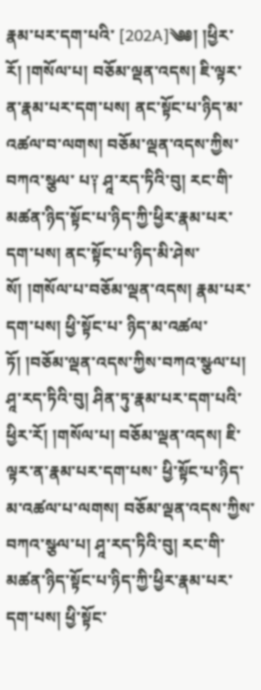རྣམ་པར་དག་པའི་ [202A]༄༅། །ཕྱིར་རོ། །གསོལ་པ། བཅོམ་ལྡན་འདས། ཇི་ལྟར་ན་རྣམ་པར་དག་པས། ནང་སྟོང་པ་ཉིད་མ་འཚལ་བ་ལགས། བཅོམ་ལྡན་འདས་ཀྱིས་བཀའ་སྩལ་ པ༑ ཤཱ་རད་ཏིའི་བུ། རང་གི་མཚན་ཉིད་སྟོང་པ་ཉིད་ཀྱི་ཕྱིར་རྣམ་པར་དག་པས། ནང་སྟོང་པ་ཉིད་མི་ཤེས་སོ། །གསོལ་པ་བཅོམ་ལྡན་འདས། རྣམ་པར་དག་པས། ཕྱི་སྟོང་པ་ ཉིད་མ་འཚལ་ཏོ། །བཅོམ་ལྡན་འདས་ཀྱིས་བཀའ་སྩལ་པ། ཤཱ་རད་ཏིའི་བུ། ཤིན་ཏུ་རྣམ་པར་དག་པའི་ཕྱིར་རོ། །གསོལ་པ། བཅོམ་ལྡན་འདས། ཇི་ལྟར་ན་རྣམ་པར་དག་པས་ ཕྱི་སྟོང་པ་ཉིད་མ་འཚལ་པ་ལགས། བཅོམ་ལྡན་འདས་ཀྱིས་བཀའ་སྩལ་པ། ཤཱ་རད་ཏིའི་བུ། རང་གི་མཚན་ཉིད་སྟོང་པ་ཉིད་ཀྱི་ཕྱིར་རྣམ་པར་དག་པས། ཕྱི་སྟོང་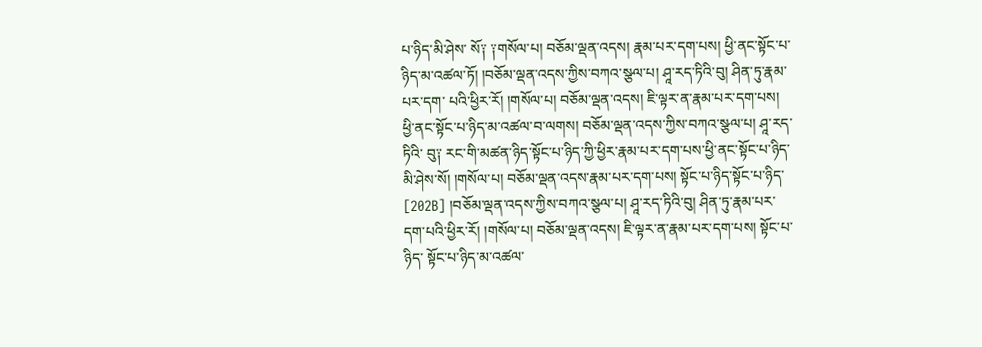པ་ཉིད་མི་ཤེས་ སོ༑ ༑གསོལ་པ། བཅོམ་ལྡན་འདས། རྣམ་པར་དག་པས། ཕྱི་ནང་སྟོང་པ་ཉིད་མ་འཚལ་ཏོ། །བཅོམ་ལྡན་འདས་ཀྱིས་བཀའ་སྩལ་པ། ཤཱ་རད་ཏིའི་བུ། ཤིན་ཏུ་རྣམ་པར་དག་ པའི་ཕྱིར་རོ། །གསོལ་པ། བཅོམ་ལྡན་འདས། ཇི་ལྟར་ན་རྣམ་པར་དག་པས། ཕྱི་ནང་སྟོང་པ་ཉིད་མ་འཚལ་བ་ལགས། བཅོམ་ལྡན་འདས་ཀྱིས་བཀའ་སྩལ་པ། ཤཱ་རད་ཏིའི་ བུ༑ རང་གི་མཚན་ཉིད་སྟོང་པ་ཉིད་ཀྱི་ཕྱིར་རྣམ་པར་དག་པས་ཕྱི་ནང་སྟོང་པ་ཉིད་མི་ཤེས་སོ། །གསོལ་པ། བཅོམ་ལྡན་འདས་རྣམ་པར་དག་པས། སྟོང་པ་ཉིད་སྟོང་པ་ཉིད་ [202B] །བཅོམ་ལྡན་འདས་ཀྱིས་བཀའ་སྩལ་པ། ཤཱ་རད་ཏིའི་བུ། ཤིན་ཏུ་རྣམ་པར་དག་པའི་ཕྱིར་རོ། །གསོལ་པ། བཅོམ་ལྡན་འདས། ཇི་ལྟར་ན་རྣམ་པར་དག་པས། སྟོང་པ་ཉིད་ སྟོང་པ་ཉིད་མ་འཚལ་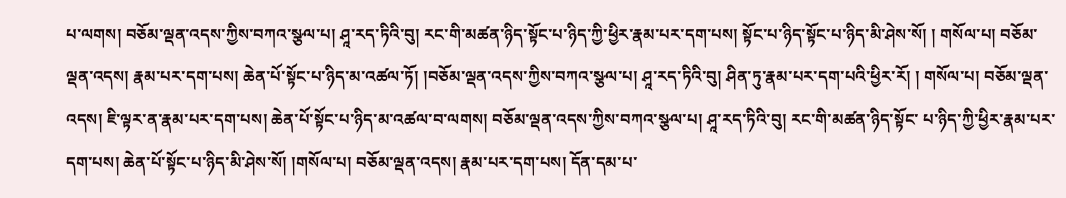པ་ལགས། བཅོམ་ལྡན་འདས་ཀྱིས་བཀའ་སྩལ་པ། ཤཱ་རད་ཏིའི་བུ། རང་གི་མཚན་ཉིད་སྟོང་པ་ཉིད་ཀྱི་ཕྱིར་རྣམ་པར་དག་པས། སྟོང་པ་ཉིད་སྟོང་པ་ཉིད་མི་ཤེས་སོ། ། གསོལ་པ། བཅོམ་ལྡན་འདས། རྣམ་པར་དག་པས། ཆེན་པོ་སྟོང་པ་ཉིད་མ་འཚལ་ཏོ། །བཅོམ་ལྡན་འདས་ཀྱིས་བཀའ་སྩལ་པ། ཤཱ་རད་ཏིའི་བུ། ཤིན་ཏུ་རྣམ་པར་དག་པའི་ཕྱིར་རོ། ། གསོལ་པ། བཅོམ་ལྡན་འདས། ཇི་ལྟར་ན་རྣམ་པར་དག་པས། ཆེན་པོ་སྟོང་པ་ཉིད་མ་འཚལ་བ་ལགས། བཅོམ་ལྡན་འདས་ཀྱིས་བཀའ་སྩལ་པ། ཤཱ་རད་ཏིའི་བུ། རང་གི་མཚན་ཉིད་སྟོང་ པ་ཉིད་ཀྱི་ཕྱིར་རྣམ་པར་དག་པས། ཆེན་པོ་སྟོང་པ་ཉིད་མི་ཤེས་སོ། །གསོལ་པ། བཅོམ་ལྡན་འདས། རྣམ་པར་དག་པས། དོན་དམ་པ་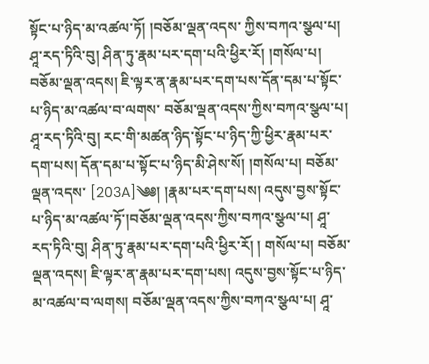སྟོང་པ་ཉིད་མ་འཚལ་ཏོ། །བཅོམ་ལྡན་འདས་ ཀྱིས་བཀའ་སྩལ་པ། ཤཱ་རད་ཏིའི་བུ། ཤིན་ཏུ་རྣམ་པར་དག་པའི་ཕྱིར་རོ། །གསོལ་པ། བཅོམ་ལྡན་འདས། ཇི་ལྟར་ན་རྣམ་པར་དག་པས་དོན་དམ་པ་སྟོང་པ་ཉིད་མ་འཚལ་བ་ལགས་ བཅོམ་ལྡན་འདས་ཀྱིས་བཀའ་སྩལ་པ། ཤཱ་རད་ཏིའི་བུ། རང་གི་མཚན་ཉིད་སྟོང་པ་ཉིད་ཀྱི་ཕྱིར་རྣམ་པར་དག་པས། དོན་དམ་པ་སྟོང་པ་ཉིད་མི་ཤེས་སོ། །གསོལ་པ། བཅོམ་ལྡན་འདས་ [203A]༄༅། །རྣམ་པར་དག་པས། འདུས་བྱས་སྟོང་པ་ཉིད་མ་འཚལ་ཏོ་།བཅོམ་ལྡན་འདས་ཀྱིས་བཀའ་སྩལ་པ། ཤཱ་རད་ཏིའི་བུ། ཤིན་ཏུ་རྣམ་པར་དག་པའི་ཕྱིར་རོ། ། གསོལ་པ། བཅོམ་ལྡན་འདས། ཇི་ལྟར་ན་རྣམ་པར་དག་པས། འདུས་བྱས་སྟོང་པ་ཉིད་མ་འཚལ་བ་ལགས། བཅོམ་ལྡན་འདས་ཀྱིས་བཀའ་སྩལ་པ། ཤཱ་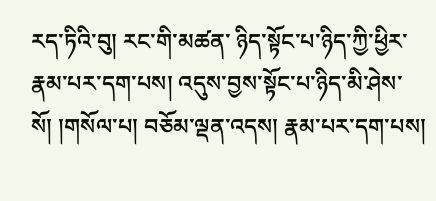རད་ཏིའི་བུ། རང་གི་མཚན་ ཉིད་སྟོང་པ་ཉིད་ཀྱི་ཕྱིར་རྣམ་པར་དག་པས། འདུས་བྱས་སྟོང་པ་ཉིད་མི་ཤེས་སོ། །གསོལ་པ། བཅོམ་ལྡན་འདས། རྣམ་པར་དག་པས།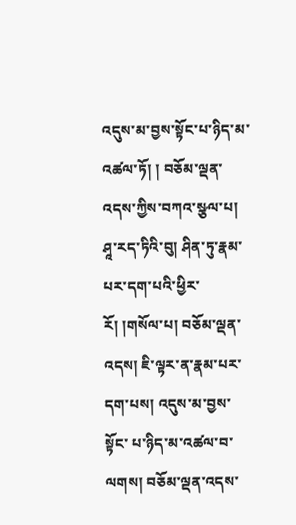འདུས་མ་བྱས་སྟོང་པ་ཉིད་མ་འཚལ་ཏོ། ། བཅོམ་ལྡན་འདས་ཀྱིས་བཀའ་སྩལ་པ། ཤཱ་རད་ཏིའི་བུ། ཤིན་ཏུ་རྣམ་པར་དག་པའི་ཕྱིར་རོ། །གསོལ་པ། བཅོམ་ལྡན་འདས། ཇི་ལྟར་ན་རྣམ་པར་དག་པས། འདུས་མ་བྱས་སྟོང་ པ་ཉིད་མ་འཚལ་བ་ལགས། བཅོམ་ལྡན་འདས་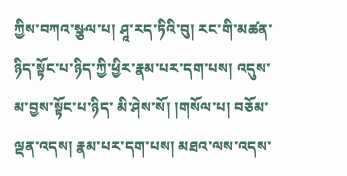ཀྱིས་བཀའ་སྩལ་པ། ཤཱ་རད་ཏིའི་བུ། རང་གི་མཚན་ཉིད་སྟོང་པ་ཉིད་ཀྱི་ཕྱིར་རྣམ་པར་དག་པས། འདུས་མ་བྱས་སྟོང་པ་ཉིད་ མི་ཤེས་སོ། །གསོལ་པ། བཅོམ་ལྡན་འདས། རྣམ་པར་དག་པས། མཐའ་ལས་འདས་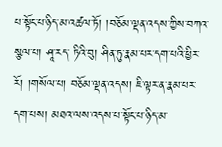པ་སྟོང་པ་ཉིད་མ་འཚལ་ཏོ། །བཅོམ་ལྡན་འདས་ཀྱིས་བཀའ་སྩལ་པ། ཤཱ་རད་ ཏིའི་བུ། ཤིན་ཏུ་རྣམ་པར་དག་པའི་ཕྱིར་རོ། །གསོལ་པ། བཅོམ་ལྡན་འདས། ཇི་ལྟར་ན་རྣམ་པར་དག་པས། མཐའ་ལས་འདས་པ་སྟོང་པ་ཉིད་མ་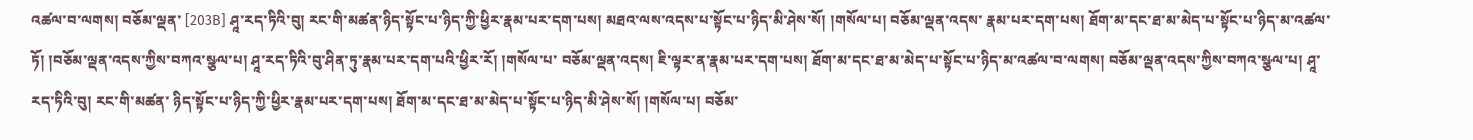འཚལ་བ་ལགས། བཅོམ་ལྡན་ [203B] ཤཱ་རད་ཏིའི་བུ། རང་གི་མཚན་ཉིད་སྟོང་པ་ཉིད་ཀྱི་ཕྱིར་རྣམ་པར་དག་པས། མཐའ་ལས་འདས་པ་སྟོང་པ་ཉིད་མི་ཤེས་སོ། །གསོལ་པ། བཅོམ་ལྡན་འདས་ རྣམ་པར་དག་པས། ཐོག་མ་དང་ཐ་མ་མེད་པ་སྟོང་པ་ཉིད་མ་འཚལ་ཏོ། །བཅོམ་ལྡན་འདས་ཀྱིས་བཀའ་སྩལ་པ། ཤཱ་རད་ཏིའི་བུ་ཤིན་ཏུ་རྣམ་པར་དག་པའི་ཕྱིར་རོ། །གསོལ་པ་ བཅོམ་ལྡན་འདས། ཇི་ལྟར་ན་རྣམ་པར་དག་པས། ཐོག་མ་དང་ཐ་མ་མེད་པ་སྟོང་པ་ཉིད་མ་འཚལ་བ་ལགས། བཅོམ་ལྡན་འདས་ཀྱིས་བཀའ་སྩལ་པ། ཤཱ་རད་ཏིའི་བུ། རང་གི་མཚན་ ཉིད་སྟོང་པ་ཉིད་ཀྱི་ཕྱིར་རྣམ་པར་དག་པས། ཐོག་མ་དང་ཐ་མ་མེད་པ་སྟོང་པ་ཉིད་མི་ཤེས་སོ། །གསོལ་པ། བཅོམ་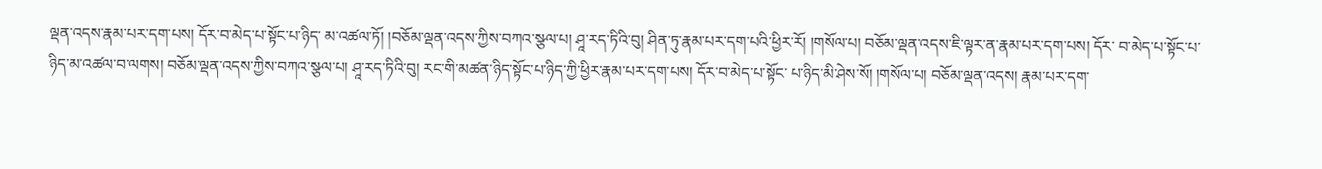ལྡན་འདས་རྣམ་པར་དག་པས། དོར་བ་མེད་པ་སྟོང་པ་ཉིད་ མ་འཚལ་ཏོ། །བཅོམ་ལྡན་འདས་ཀྱིས་བཀའ་སྩལ་པ། ཤཱ་རད་ཏིའི་བུ། ཤིན་ཏུ་རྣམ་པར་དག་པའི་ཕྱིར་རོ། །གསོལ་པ། བཅོམ་ལྡན་འདས་ཇི་ལྟར་ན་རྣམ་པར་དག་པས། དོར་ བ་མེད་པ་སྟོང་པ་ཉིད་མ་འཚལ་བ་ལགས། བཅོམ་ལྡན་འདས་ཀྱིས་བཀའ་སྩལ་པ། ཤཱ་རད་ཏིའི་བུ། རང་གི་མཚན་ཉིད་སྟོང་པ་ཉིད་ཀྱི་ཕྱིར་རྣམ་པར་དག་པས། དོར་བ་མེད་པ་སྟོང་ པ་ཉིད་མི་ཤེས་སོ། །གསོལ་པ། བཅོམ་ལྡན་འདས། རྣམ་པར་དག་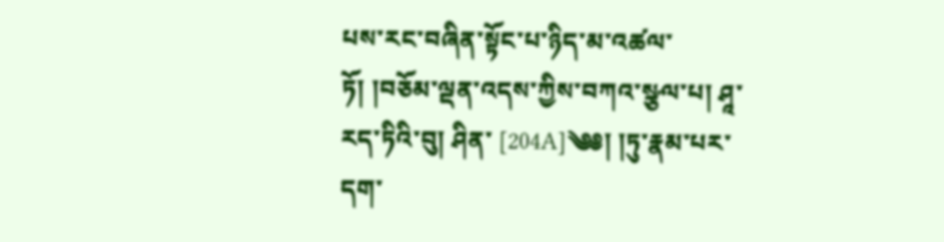པས་རང་བཞིན་སྟོང་པ་ཉིད་མ་འཚལ་ཏོ། །བཅོམ་ལྡན་འདས་ཀྱིས་བཀའ་སྩལ་པ། ཤཱ་རད་ཏིའི་བུ། ཤིན་ [204A]༄༅། །ཏུ་རྣམ་པར་དག་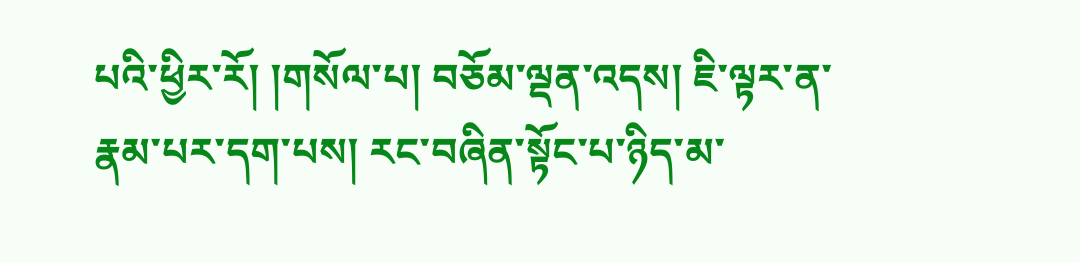པའི་ཕྱིར་རོ། །གསོལ་པ། བཅོམ་ལྡན་འདས། ཇི་ལྟར་ན་རྣམ་པར་དག་པས། རང་བཞིན་སྟོང་པ་ཉིད་མ་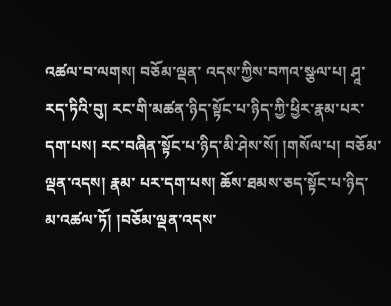འཚལ་བ་ལགས། བཅོམ་ལྡན་ འདས་ཀྱིས་བཀའ་སྩལ་པ། ཤཱ་རད་ཏིའི་བུ། རང་གི་མཚན་ཉིད་སྟོང་པ་ཉིད་ཀྱི་ཕྱིར་རྣམ་པར་དག་པས། རང་བཞིན་སྟོང་པ་ཉིད་མི་ཤེས་སོ། །གསོལ་པ། བཅོམ་ལྡན་འདས། རྣམ་ པར་དག་པས། ཆོས་ཐམས་ཅད་སྟོང་པ་ཉིད་མ་འཚལ་ཏོ། །བཅོམ་ལྡན་འདས་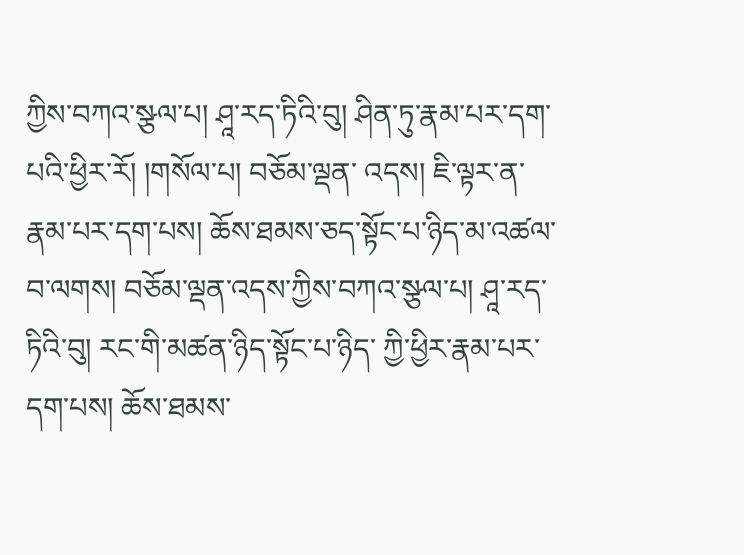ཀྱིས་བཀའ་སྩལ་པ། ཤཱ་རད་ཏིའི་བུ། ཤིན་ཏུ་རྣམ་པར་དག་པའི་ཕྱིར་རོ། །གསོལ་པ། བཅོམ་ལྡན་ འདས། ཇི་ལྟར་ན་རྣམ་པར་དག་པས། ཆོས་ཐམས་ཅད་སྟོང་པ་ཉིད་མ་འཚལ་བ་ལགས། བཅོམ་ལྡན་འདས་ཀྱིས་བཀའ་སྩལ་པ། ཤཱ་རད་ཏིའི་བུ། རང་གི་མཚན་ཉིད་སྟོང་པ་ཉིད་ ཀྱི་ཕྱིར་རྣམ་པར་དག་པས། ཆོས་ཐམས་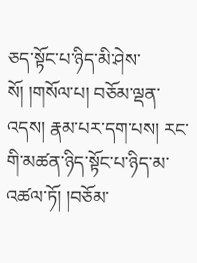ཅད་སྟོང་པ་ཉིད་མི་ཤེས་སོ། །གསོལ་པ། བཅོམ་ལྡན་འདས། རྣམ་པར་དག་པས། རང་གི་མཚན་ཉིད་སྟོང་པ་ཉིད་མ་འཚལ་ཏོ། །བཅོམ་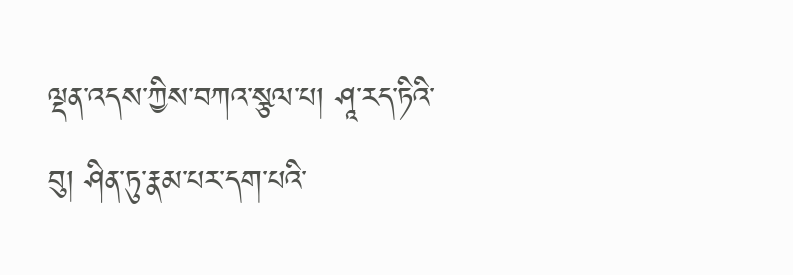ལྡན་འདས་ཀྱིས་བཀའ་སྩལ་པ། ཤཱ་རད་ཏིའི་བུ། ཤིན་ཏུ་རྣམ་པར་དག་པའི་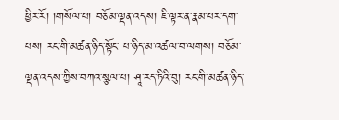ཕྱིར་རོ། །གསོལ་པ། བཅོམ་ལྡན་འདས། ཇི་ལྟར་ན་རྣམ་པར་དག་པས། རང་གི་མཚན་ཉིད་སྟོང་ པ་ཉིད་མ་འཚལ་བ་ལགས། བཅོམ་ལྡན་འདས་ཀྱིས་བཀའ་སྩལ་པ། ཤཱ་རད་ཏིའི་བུ། རང་གི་མཚན་ཉིད་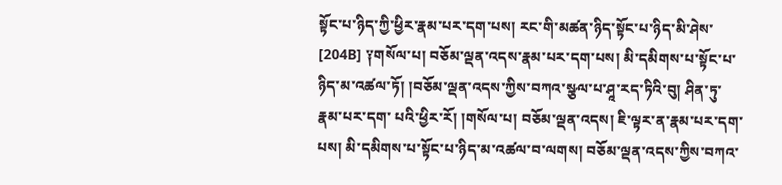སྟོང་པ་ཉིད་ཀྱི་ཕྱིར་རྣམ་པར་དག་པས། རང་གི་མཚན་ཉིད་སྟོང་པ་ཉིད་མི་ཤེས་ [204B] ༑གསོལ་པ། བཅོམ་ལྡན་འདས་རྣམ་པར་དག་པས། མི་དམིགས་པ་སྟོང་པ་ཉིད་མ་འཚལ་ཏོ། །བཅོམ་ལྡན་འདས་ཀྱིས་བཀའ་སྩལ་པ་ཤཱ་རད་ཏིའི་བུ། ཤིན་ཏུ་རྣམ་པར་དག་ པའི་ཕྱིར་རོ། །གསོལ་པ། བཅོམ་ལྡན་འདས། ཇི་ལྟར་ན་རྣམ་པར་དག་པས། མི་དམིགས་པ་སྟོང་པ་ཉིད་མ་འཚལ་བ་ལགས། བཅོམ་ལྡན་འདས་ཀྱིས་བཀའ་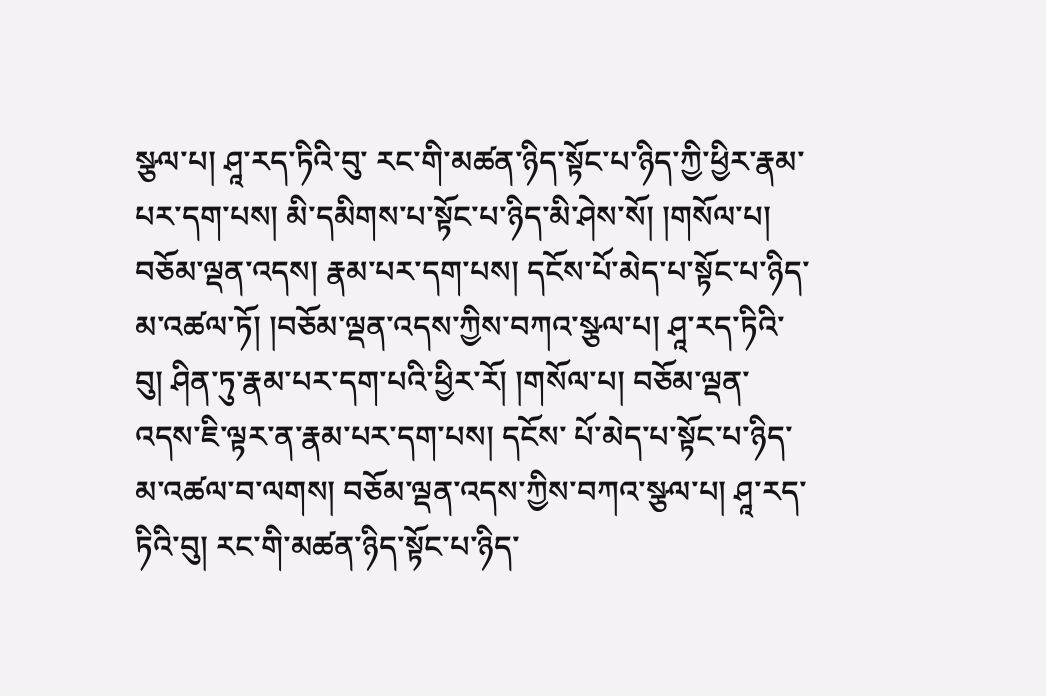སྩལ་པ། ཤཱ་རད་ཏིའི་བུ་ རང་གི་མཚན་ཉིད་སྟོང་པ་ཉིད་ཀྱི་ཕྱིར་རྣམ་པར་དག་པས། མི་དམིགས་པ་སྟོང་པ་ཉིད་མི་ཤེས་སོ། །གསོལ་པ། བཅོམ་ལྡན་འདས། རྣམ་པར་དག་པས། དངོས་པོ་མེད་པ་སྟོང་པ་ཉིད་ མ་འཚལ་ཏོ། །བཅོམ་ལྡན་འདས་ཀྱིས་བཀའ་སྩལ་པ། ཤཱ་རད་ཏིའི་བུ། ཤིན་ཏུ་རྣམ་པར་དག་པའི་ཕྱིར་རོ། །གསོལ་པ། བཅོམ་ལྡན་འདས་ཇི་ལྟར་ན་རྣམ་པར་དག་པས། དངོས་ པོ་མེད་པ་སྟོང་པ་ཉིད་མ་འཚལ་བ་ལགས། བཅོམ་ལྡན་འདས་ཀྱིས་བཀའ་སྩལ་པ། ཤཱ་རད་ཏིའི་བུ། རང་གི་མཚན་ཉིད་སྟོང་པ་ཉིད་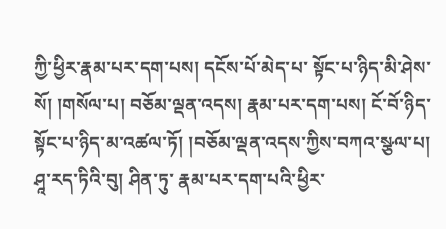ཀྱི་ཕྱིར་རྣམ་པར་དག་པས། དངོས་པོ་མེད་པ་ སྟོང་པ་ཉིད་མི་ཤེས་སོ། །གསོལ་པ། བཅོམ་ལྡན་འདས། རྣམ་པར་དག་པས། ངོ་བོ་ཉིད་སྟོང་པ་ཉིད་མ་འཚལ་ཏོ། །བཅོམ་ལྡན་འདས་ཀྱིས་བཀའ་སྩལ་པ། ཤཱ་རད་ཏིའི་བུ། ཤིན་ཏུ་ རྣམ་པར་དག་པའི་ཕྱིར་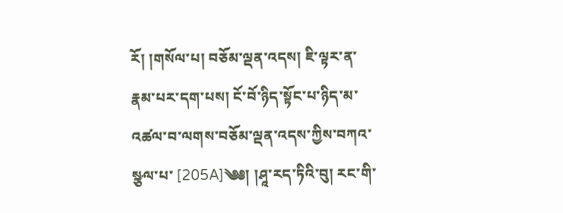རོ། །གསོལ་པ། བཅོམ་ལྡན་འདས། ཇི་ལྟར་ན་རྣམ་པར་དག་པས། ངོ་བོ་ཉིད་སྟོང་པ་ཉིད་མ་འཚལ་བ་ལགས་བཅོམ་ལྡན་འདས་ཀྱིས་བཀའ་སྩལ་པ་ [205A]༄༅། །ཤཱ་རད་ཏིའི་བུ། རང་གི་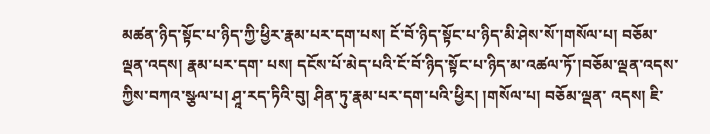མཚན་ཉིད་སྟོང་པ་ཉིད་ཀྱི་ཕྱིར་རྣམ་པར་དག་པས། ངོ་བོ་ཉིད་སྟོང་པ་ཉིད་མི་ཤེས་སོ་།གསོལ་པ། བཅོམ་ལྡན་འདས། རྣམ་པར་དག་ པས། དངོས་པོ་མེད་པའི་ངོ་བོ་ཉིད་སྟོང་པ་ཉིད་མ་འཚལ་ཏོ་།བཅོམ་ལྡན་འདས་ཀྱིས་བཀའ་སྩལ་པ། ཤཱ་རད་ཏིའི་བུ། ཤིན་ཏུ་རྣམ་པར་དག་པའི་ཕྱིར། །གསོལ་པ། བཅོམ་ལྡན་ འདས། ཇི་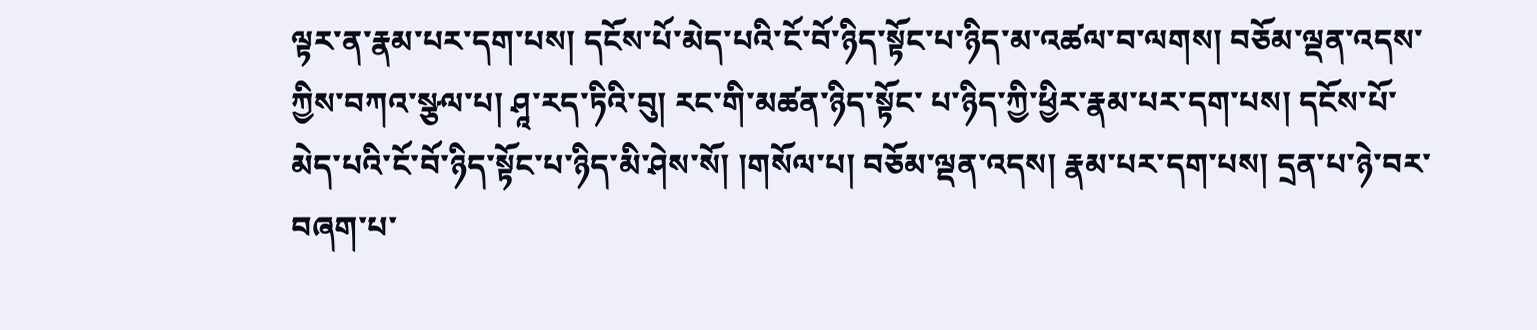ལྟར་ན་རྣམ་པར་དག་པས། དངོས་པོ་མེད་པའི་ངོ་བོ་ཉིད་སྟོང་པ་ཉིད་མ་འཚལ་བ་ལགས། བཅོམ་ལྡན་འདས་ཀྱིས་བཀའ་སྩལ་པ། ཤཱ་རད་ཏིའི་བུ། རང་གི་མཚན་ཉིད་སྟོང་ པ་ཉིད་ཀྱི་ཕྱིར་རྣམ་པར་དག་པས། དངོས་པོ་མེད་པའི་ངོ་བོ་ཉིད་སྟོང་པ་ཉིད་མི་ཤེས་སོ། །གསོལ་པ། བཅོམ་ལྡན་འདས། རྣམ་པར་དག་པས། དྲན་པ་ཉེ་བར་བཞག་པ་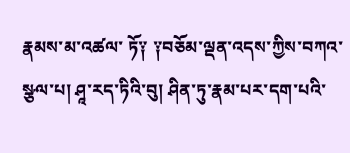རྣམས་མ་འཚལ་ ཏོ༑ ༑བཅོམ་ལྡན་འདས་ཀྱིས་བཀའ་སྩལ་པ། ཤཱ་རད་ཏིའི་བུ། ཤིན་ཏུ་རྣམ་པར་དག་པའི་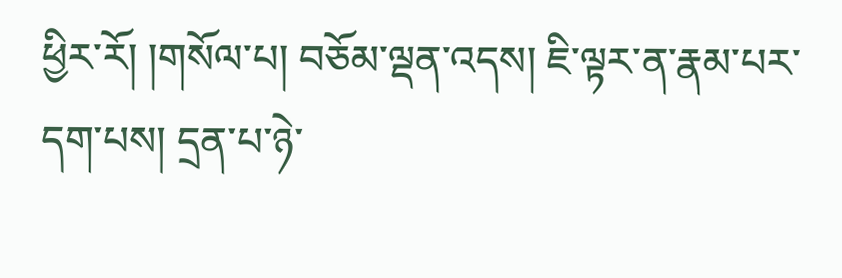ཕྱིར་རོ། །གསོལ་པ། བཅོམ་ལྡན་འདས། ཇི་ལྟར་ན་རྣམ་པར་དག་པས། དྲན་པ་ཉེ་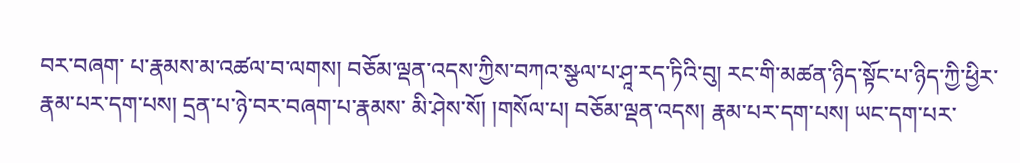བར་བཞག་ པ་རྣམས་མ་འཚལ་བ་ལགས། བཅོམ་ལྡན་འདས་ཀྱིས་བཀའ་སྩལ་པ་ཤཱ་རད་ཏིའི་བུ། རང་གི་མཚན་ཉིད་སྟོང་པ་ཉིད་ཀྱི་ཕྱིར་རྣམ་པར་དག་པས། དྲན་པ་ཉེ་བར་བཞག་པ་རྣམས་ མི་ཤེས་སོ། །གསོལ་པ། བཅོམ་ལྡན་འདས། རྣམ་པར་དག་པས། ཡང་དག་པར་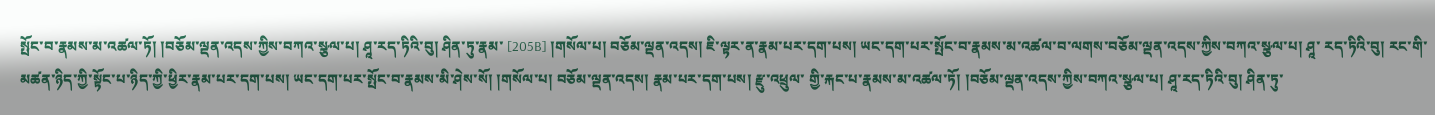སྤོང་བ་རྣམས་མ་འཚལ་ཏོ། །བཅོམ་ལྡན་འདས་ཀྱིས་བཀའ་སྩལ་པ། ཤཱ་རད་ཏིའི་བུ། ཤིན་ཏུ་རྣམ་ [205B] །གསོལ་པ། བཅོམ་ལྡན་འདས། ཇི་ལྟར་ན་རྣམ་པར་དག་པས། ཡང་དག་པར་སྤོང་བ་རྣམས་མ་འཚལ་བ་ལགས་བཅོམ་ལྡན་འདས་ཀྱིས་བཀའ་སྩལ་པ། ཤཱ་ རད་ཏིའི་བུ། རང་གི་མཚན་ཉིད་ཀྱི་སྟོང་པ་ཉིད་ཀྱི་ཕྱིར་རྣམ་པར་དག་པས། ཡང་དག་པར་སྤོང་བ་རྣམས་མི་ཤེས་སོ། །གསོལ་པ། བཅོམ་ལྡན་འདས། རྣམ་པར་དག་པས། རྫུ་འཕྲུལ་ གྱི་རྐང་པ་རྣམས་མ་འཚལ་ཏོ། །བཅོམ་ལྡན་འདས་ཀྱིས་བཀའ་སྩལ་པ། ཤཱ་རད་ཏིའི་བུ། ཤིན་ཏུ་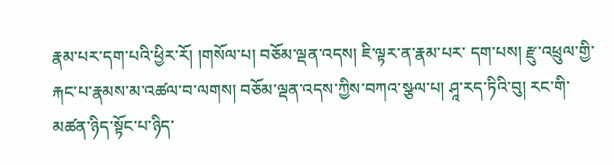རྣམ་པར་དག་པའི་ཕྱིར་རོ། །གསོལ་པ། བཅོམ་ལྡན་འདས། ཇི་ལྟར་ན་རྣམ་པར་ དག་པས། རྫུ་འཕྲུལ་གྱི་རྐང་པ་རྣམས་མ་འཚལ་བ་ལགས། བཅོམ་ལྡན་འདས་ཀྱིས་བཀའ་སྩལ་པ། ཤཱ་རད་ཏིའི་བུ། རང་གི་མཚན་ཉིད་སྟོང་པ་ཉིད་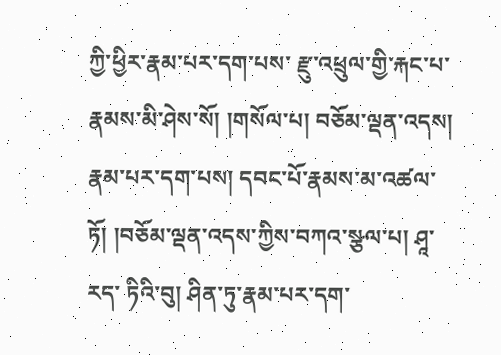ཀྱི་ཕྱིར་རྣམ་པར་དག་པས་ རྫུ་འཕྲུལ་གྱི་རྐང་པ་རྣམས་མི་ཤེས་སོ། །གསོལ་པ། བཅོམ་ལྡན་འདས། རྣམ་པར་དག་པས། དབང་པོ་རྣམས་མ་འཚལ་ཏོ། །བཅོམ་ལྡན་འདས་ཀྱིས་བཀའ་སྩལ་པ། ཤཱ་རད་ ཏིའི་བུ། ཤིན་ཏུ་རྣམ་པར་དག་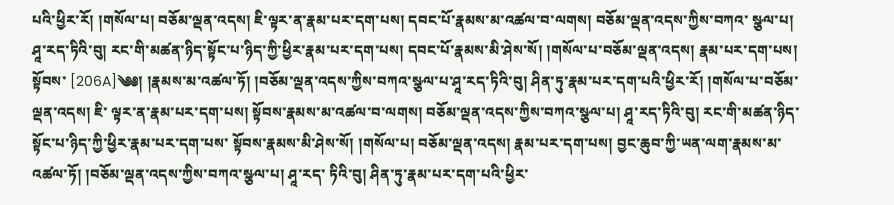པའི་ཕྱིར་རོ། །གསོལ་པ། བཅོམ་ལྡན་འདས། ཇི་ལྟར་ན་རྣམ་པར་དག་པས། དབང་པོ་རྣམས་མ་འཚལ་བ་ལགས། བཅོམ་ལྡན་འདས་ཀྱིས་བཀའ་ སྩལ་པ། ཤཱ་རད་ཏིའི་བུ། རང་གི་མཚན་ཉིད་སྟོང་པ་ཉིད་ཀྱི་ཕྱིར་རྣམ་པར་དག་པས། དབང་པོ་རྣམས་མི་ཤེས་སོ། །གསོལ་པ་བཅོམ་ལྡན་འདས། རྣམ་པར་དག་པས། སྟོབས་ [206A]༄༅། །རྣམས་མ་འཚལ་ཏོ། །བཅོམ་ལྡན་འདས་ཀྱིས་བཀའ་སྩལ་པ་ཤཱ་རད་ཏིའི་བུ། ཤིན་ཏུ་རྣམ་པར་དག་པའི་ཕྱིར་རོ། །གསོལ་པ་བཅོམ་ལྡན་འདས། ཇི་ ལྟར་ན་རྣམ་པར་དག་པས། སྟོབས་རྣམས་མ་འཚལ་བ་ལགས། བཅོམ་ལྡན་འདས་ཀྱིས་བཀའ་སྩལ་པ། ཤཱ་རད་ཏིའི་བུ། རང་གི་མཚན་ཉིད་སྟོང་པ་ཉིད་ཀྱི་ཕྱིར་རྣམ་པར་དག་པས་ སྟོབས་རྣམས་མི་ཤེས་སོ། །གསོལ་པ། བཅོམ་ལྡན་འདས། རྣམ་པར་དག་པས། བྱང་ཆུབ་ཀྱི་ཡན་ལག་རྣམས་མ་འཚལ་ཏོ། །བཅོམ་ལྡན་འདས་ཀྱིས་བཀའ་སྩལ་པ། ཤཱ་རད་ ཏིའི་བུ། ཤིན་ཏུ་རྣམ་པར་དག་པའི་ཕྱིར་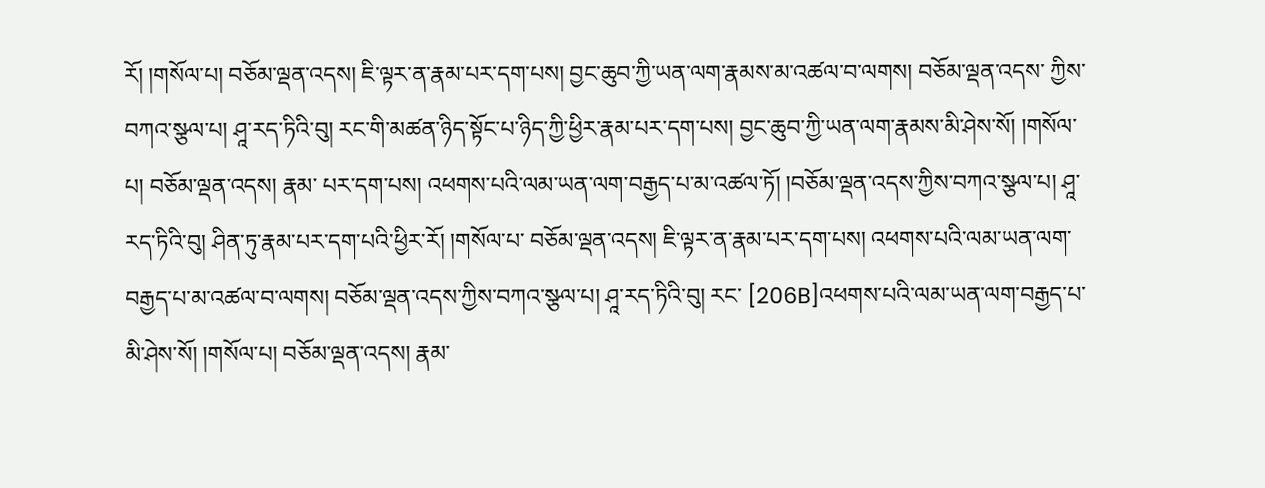རོ། །གསོལ་པ། བཅོམ་ལྡན་འདས། ཇི་ལྟར་ན་རྣམ་པར་དག་པས། བྱང་ཆུབ་ཀྱི་ཡན་ལག་རྣམས་མ་འཚལ་བ་ལགས། བཅོམ་ལྡན་འདས་ ཀྱིས་བཀའ་སྩལ་པ། ཤཱ་རད་ཏིའི་བུ། རང་གི་མཚན་ཉིད་སྟོང་པ་ཉིད་ཀྱི་ཕྱིར་རྣམ་པར་དག་པས། བྱང་ཆུབ་ཀྱི་ཡན་ལག་རྣམས་མི་ཤེས་སོ། །གསོལ་པ། བཅོམ་ལྡན་འདས། རྣམ་ པར་དག་པས། འཕགས་པའི་ལམ་ཡན་ལག་བརྒྱད་པ་མ་འཚལ་ཏོ། །བཅོམ་ལྡན་འདས་ཀྱིས་བཀའ་སྩལ་པ། ཤཱ་རད་ཏིའི་བུ། ཤིན་ཏུ་རྣམ་པར་དག་པའི་ཕྱིར་རོ། །གསོལ་པ་ བཅོམ་ལྡན་འདས། ཇི་ལྟར་ན་རྣམ་པར་དག་པས། འཕགས་པའི་ལམ་ཡན་ལག་བརྒྱད་པ་མ་འཚལ་བ་ལགས། བཅོམ་ལྡན་འདས་ཀྱིས་བཀའ་སྩལ་པ། ཤཱ་རད་ཏིའི་བུ། རང་ [206B]འཕགས་པའི་ལམ་ཡན་ལག་བརྒྱད་པ་མི་ཤེས་སོ། །གསོལ་པ། བཅོམ་ལྡན་འདས། རྣམ་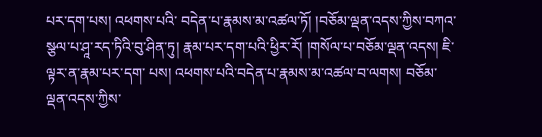པར་དག་པས། འཕགས་པའི་ བདེན་པ་རྣམས་མ་འཚལ་ཏོ། །བཅོམ་ལྡན་འདས་ཀྱིས་བཀའ་སྩལ་པ་ཤཱ་རད་ཏིའི་བུ་ཤིན་ཏུ། རྣམ་པར་དག་པའི་ཕྱིར་རོ། །གསོལ་པ་བཅོམ་ལྡན་འདས། ཇི་ལྟར་ན་རྣམ་པར་དག་ པས། འཕགས་པའི་བདེན་པ་རྣམས་མ་འཚལ་བ་ལགས། བཅོམ་ལྡན་འདས་ཀྱིས་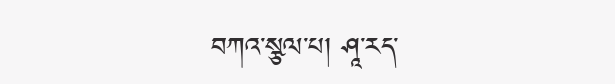བཀའ་སྩལ་པ། ཤཱ་རད་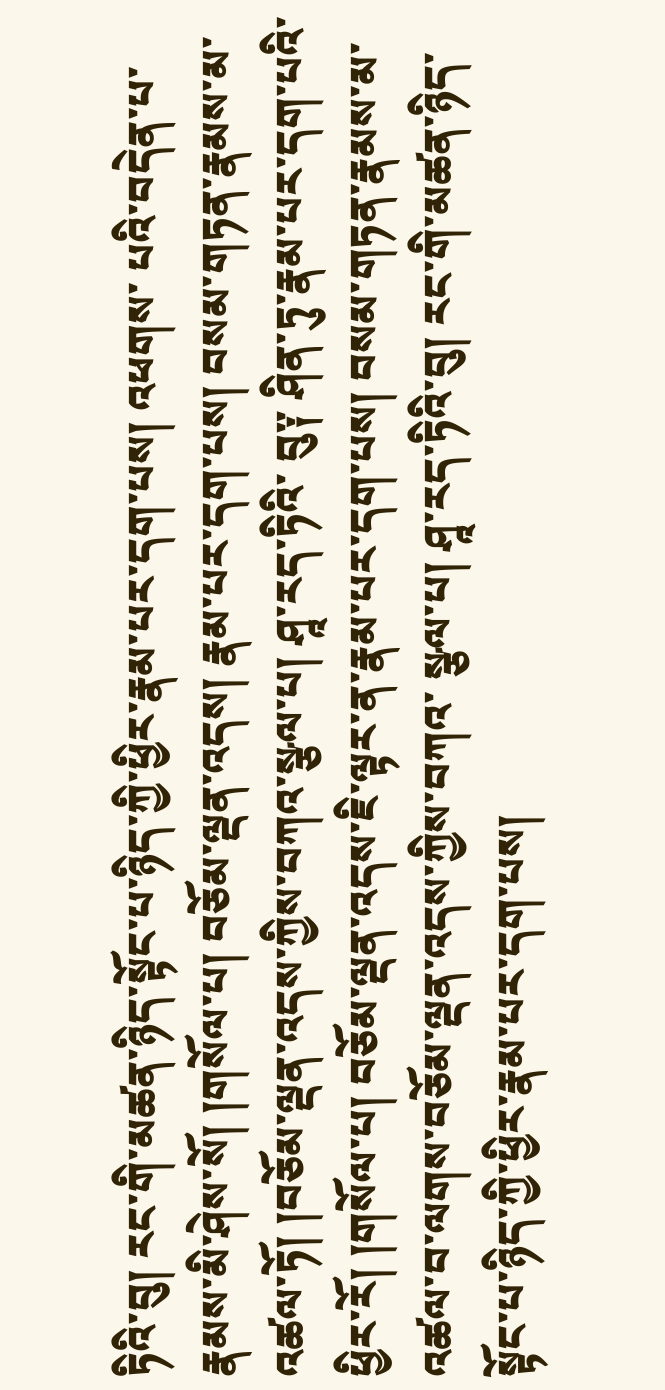ཏིའི་བུ། རང་གི་མཚན་ཉིད་སྟོང་པ་ཉིད་ཀྱི་ཕྱིར་རྣམ་པར་དག་པས། འཕགས་ པའི་བདེན་པ་རྣམས་མི་ཤེས་སོ། །གསོལ་པ། བཅོམ་ལྡན་འདས། རྣམ་པར་དག་པས། བསམ་གཏན་རྣམས་མ་འཚལ་ཏོ། །བཅོམ་ལྡན་འདས་ཀྱིས་བཀའ་སྩལ་པ། ཤཱ་རད་ཏིའི་ བུ༑ ཤིན་ཏུ་རྣམ་པར་དག་པའི་ཕྱིར་རོ། །གསོལ་པ། བཅོམ་ལྡན་འདས་ཇི་ལྟར་ན་རྣམ་པར་དག་པས། བསམ་གཏན་རྣམས་མ་འཚལ་བ་ལགས་བཅོམ་ལྡན་འདས་ཀྱིས་བཀའ་ སྩལ་པ། ཤཱ་རད་ཏིའི་བུ། རང་གི་མཚན་ཉིད་སྟོང་པ་ཉིད་ཀྱི་ཕྱིར་རྣམ་པར་དག་པས།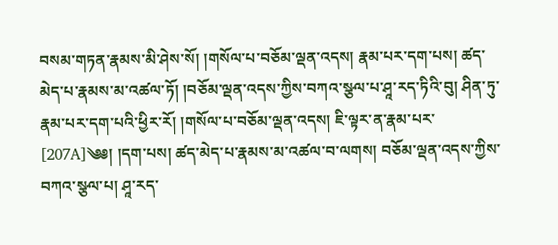བསམ་གཏན་རྣམས་མི་ཤེས་སོ། །གསོལ་པ་བཅོམ་ལྡན་འདས། རྣམ་པར་དག་པས། ཚད་ མེད་པ་རྣམས་མ་འཚལ་ཏོ། །བཅོམ་ལྡན་འདས་ཀྱིས་བཀའ་སྩལ་པ་ཤཱ་རད་ཏིའི་བུ། ཤིན་ཏུ་རྣམ་པར་དག་པའི་ཕྱིར་རོ། །གསོལ་པ་བཅོམ་ལྡན་འདས། ཇི་ལྟར་ན་རྣམ་པར་ [207A]༄༅། །དག་པས། ཚད་མེད་པ་རྣམས་མ་འཚལ་བ་ལགས། བཅོམ་ལྡན་འདས་ཀྱིས་བཀའ་སྩལ་པ། ཤཱ་རད་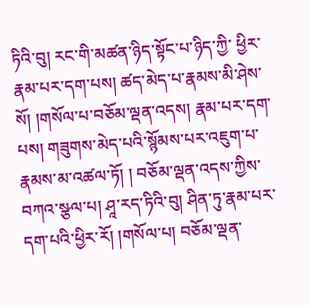ཏིའི་བུ། རང་གི་མཚན་ཉིད་སྟོང་པ་ཉིད་ཀྱི་ ཕྱིར་རྣམ་པར་དག་པས། ཚད་མེད་པ་རྣམས་མི་ཤེས་སོ། །གསོལ་པ་བཅོམ་ལྡན་འདས། རྣམ་པར་དག་པས། གཟུགས་མེད་པའི་སྙོམས་པར་འཇུག་པ་རྣམས་མ་འཚལ་ཏོ། ། བཅོམ་ལྡན་འདས་ཀྱིས་བཀའ་སྩལ་པ། ཤཱ་རད་ཏིའི་བུ། ཤིན་ཏུ་རྣམ་པར་དག་པའི་ཕྱིར་རོ། །གསོལ་པ། བཅོམ་ལྡན་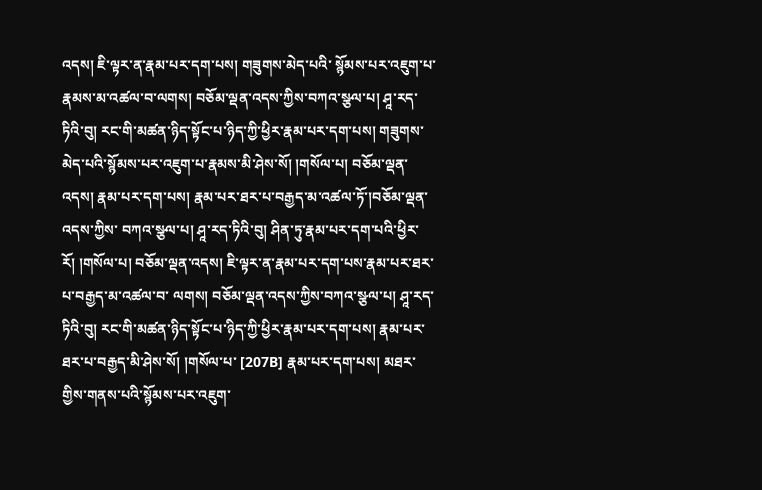འདས། ཇི་ལྟར་ན་རྣམ་པར་དག་པས། གཟུགས་མེད་པའི་ སྙོམས་པར་འཇུག་པ་རྣམས་མ་འཚལ་བ་ལགས། བཅོམ་ལྡན་འདས་ཀྱིས་བཀའ་སྩལ་པ། ཤཱ་རད་ཏིའི་བུ། རང་གི་མཚན་ཉིད་སྟོང་པ་ཉིད་ཀྱི་ཕྱིར་རྣམ་པར་དག་པས། གཟུགས་ མེད་པའི་སྙོམས་པར་འཇུག་པ་རྣམས་མི་ཤེས་སོ། །གསོལ་པ། བཅོམ་ལྡན་འདས། རྣམ་པར་དག་པས། རྣམ་པར་ཐར་པ་བརྒྱད་མ་འཚལ་ཏོ་།བཅོམ་ལྡན་འདས་ཀྱིས་ བཀའ་སྩལ་པ། ཤཱ་རད་ཏིའི་བུ། ཤིན་ཏུ་རྣམ་པར་དག་པའི་ཕྱིར་རོ། །གསོལ་པ། བཅོམ་ལྡན་འདས། ཇི་ལྟར་ན་རྣམ་པར་དག་པས་རྣམ་པར་ཐར་པ་བརྒྱད་མ་འཚལ་བ་ ལགས། བཅོམ་ལྡན་འདས་ཀྱིས་བཀའ་སྩལ་པ། ཤཱ་རད་ཏིའི་བུ། རང་གི་མཚན་ཉིད་སྟོང་པ་ཉིད་ཀྱི་ཕྱིར་རྣམ་པར་དག་པས། རྣམ་པར་ཐར་པ་བརྒྱད་མི་ཤེས་སོ། །གསོལ་པ་ [207B] རྣམ་པར་དག་པས། མཐར་གྱིས་གནས་པའི་སྙོམས་པར་འཇུག་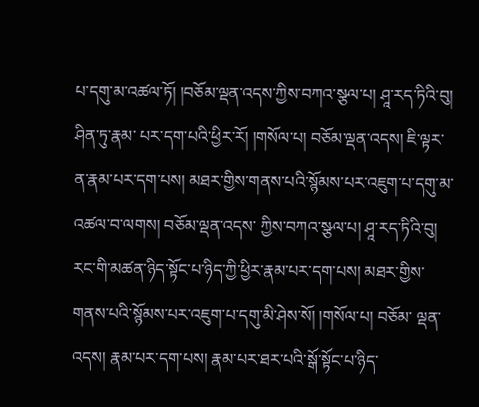པ་དགུ་མ་འཚལ་ཏོ། །བཅོམ་ལྡན་འདས་ཀྱིས་བཀའ་སྩལ་པ། ཤཱ་རད་ཏིའི་བུ། ཤིན་ཏུ་རྣམ་ པར་དག་པའི་ཕྱིར་རོ། །གསོལ་པ། བཅོམ་ལྡན་འདས། ཇི་ལྟར་ན་རྣམ་པར་དག་པས། མཐར་གྱིས་གནས་པའི་སྙོམས་པར་འཇུག་པ་དགུ་མ་འཚལ་བ་ལགས། བཅོམ་ལྡན་འདས་ ཀྱིས་བཀའ་སྩལ་པ། ཤཱ་རད་ཏིའི་བུ། རང་གི་མཚན་ཉིད་སྟོང་པ་ཉིད་ཀྱི་ཕྱིར་རྣམ་པར་དག་པས། མཐར་གྱིས་གནས་པའི་སྙོམས་པར་འཇུག་པ་དགུ་མི་ཤེས་སོ། །གསོལ་པ། བཅོམ་ ལྡན་འདས། རྣམ་པར་དག་པས། རྣམ་པར་ཐར་པའི་སྒོ་སྟོང་པ་ཉིད་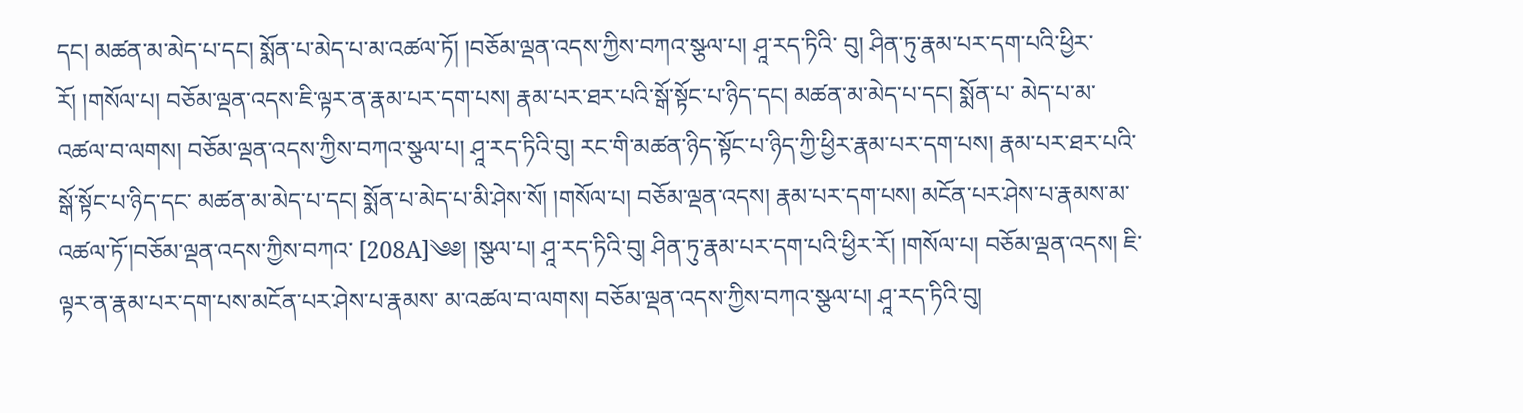དང། མཚན་མ་མེད་པ་དང། སྨོན་པ་མེད་པ་མ་འཚལ་ཏོ། །བཅོམ་ལྡན་འདས་ཀྱིས་བཀའ་སྩལ་པ། ཤཱ་རད་ཏིའི་ བུ། ཤིན་ཏུ་རྣམ་པར་དག་པའི་ཕྱིར་རོ། །གསོལ་པ། བཅོམ་ལྡན་འདས་ཇི་ལྟར་ན་རྣམ་པར་དག་པས། རྣམ་པར་ཐར་པའི་སྒོ་སྟོང་པ་ཉིད་དང། མཚན་མ་མེད་པ་དང། སྨོན་པ་ མེད་པ་མ་འཚལ་བ་ལགས། བཅོམ་ལྡན་འདས་ཀྱིས་བཀའ་སྩལ་པ། ཤཱ་རད་ཏིའི་བུ། རང་གི་མཚན་ཉིད་སྟོང་པ་ཉིད་ཀྱི་ཕྱིར་རྣམ་པར་དག་པས། རྣམ་པར་ཐར་པའི་སྒོ་སྟོང་པ་ཉིད་དང་ མཚན་མ་མེད་པ་དང། སྨོན་པ་མེད་པ་མི་ཤེས་སོ། །གསོལ་པ། བཅོམ་ལྡན་འདས། རྣམ་པར་དག་པས། མངོན་པར་ཤེས་པ་རྣམས་མ་འཚལ་ཏོ་།བཅོམ་ལྡན་འདས་ཀྱིས་བཀའ་ [208A]༄༅། །སྩལ་པ། ཤཱ་རད་ཏིའི་བུ། ཤིན་ཏུ་རྣམ་པར་དག་པའི་ཕྱིར་རོ། །གསོལ་པ། བཅོམ་ལྡན་འདས། ཇི་ལྟར་ན་རྣམ་པར་དག་པས་མངོན་པར་ཤེས་པ་རྣམས་ མ་འཚལ་བ་ལགས། བཅོམ་ལྡན་འདས་ཀྱིས་བཀའ་སྩལ་པ། ཤཱ་རད་ཏིའི་བུ།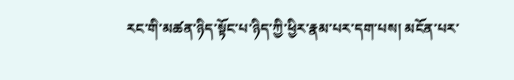རང་གི་མཚན་ཉིད་སྟོང་པ་ཉིད་ཀྱི་ཕྱིར་རྣམ་པར་དག་པས། མངོན་པར་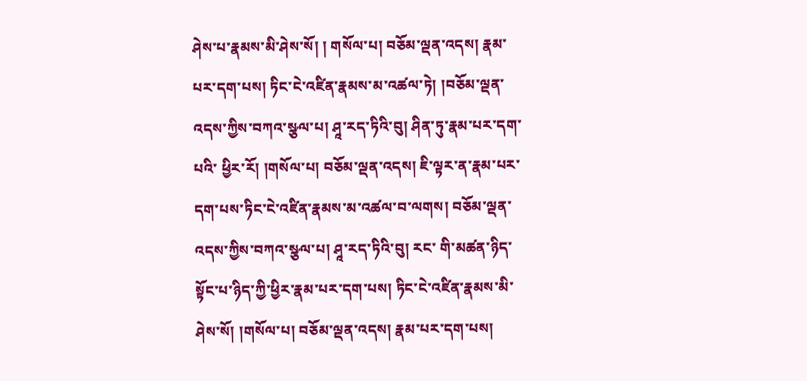ཤེས་པ་རྣམས་མི་ཤེས་སོ། ། གསོལ་པ། བཅོམ་ལྡན་འདས། རྣམ་པར་དག་པས། ཏིང་ངེ་འཛིན་རྣམས་མ་འཚལ་ཏེ། །བཅོམ་ལྡན་འདས་ཀྱིས་བཀའ་སྩལ་པ། ཤཱ་རད་ཏིའི་བུ། ཤིན་ཏུ་རྣམ་པར་དག་པའི་ ཕྱིར་རོ། །གསོལ་པ། བཅོམ་ལྡན་འདས། ཇི་ལྟར་ན་རྣམ་པར་དག་པས་ཏིང་ངེ་འཛིན་རྣམས་མ་འཚལ་བ་ལགས། བཅོམ་ལྡན་འདས་ཀྱིས་བཀའ་སྩལ་པ། ཤཱ་རད་ཏིའི་བུ། རང་ གི་མཚན་ཉིད་སྟོང་པ་ཉིད་ཀྱི་ཕྱིར་རྣམ་པར་དག་པས། ཏིང་ངེ་འཛིན་རྣམས་མི་ཤེས་སོ། །གསོལ་པ། བཅོམ་ལྡན་འདས། རྣམ་པར་དག་པས།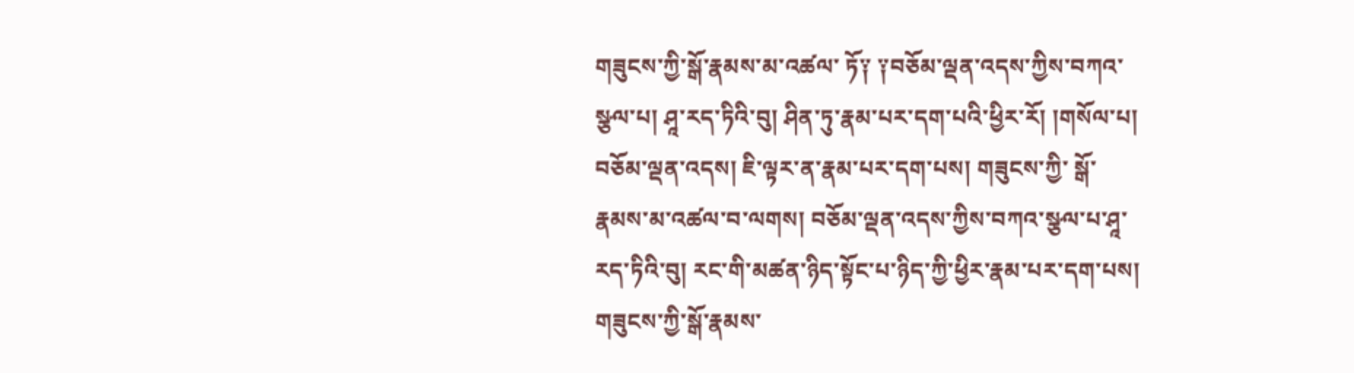གཟུངས་ཀྱི་སྒོ་རྣམས་མ་འཚལ་ ཏོ༑ ༑བཅོམ་ལྡན་འདས་ཀྱིས་བཀའ་སྩལ་པ། ཤཱ་རད་ཏིའི་བུ། ཤིན་ཏུ་རྣམ་པར་དག་པའི་ཕྱིར་རོ། །གསོལ་པ། བཅོམ་ལྡན་འདས། ཇི་ལྟར་ན་རྣམ་པར་དག་པས། གཟུངས་ཀྱི་ སྒོ་རྣམས་མ་འཚལ་བ་ལགས། བཅོམ་ལྡན་འདས་ཀྱིས་བཀའ་སྩལ་པ་ཤཱ་རད་ཏིའི་བུ། རང་གི་མཚན་ཉིད་སྟོང་པ་ཉིད་ཀྱི་ཕྱིར་རྣམ་པར་དག་པས། གཟུངས་ཀྱི་སྒོ་རྣམས་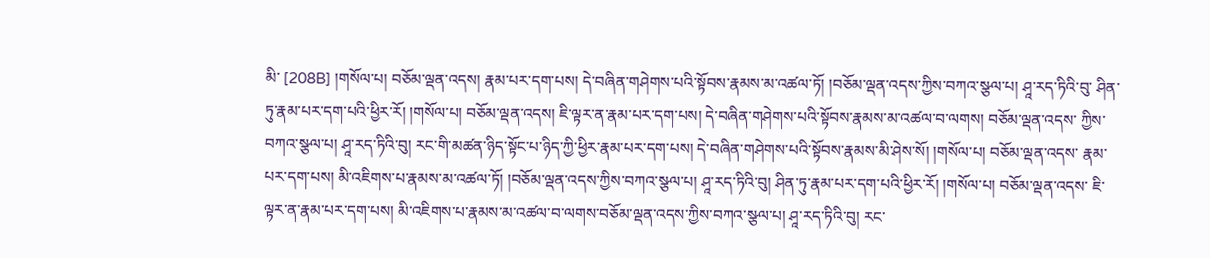མི་ [208B] །གསོལ་པ། བཅོམ་ལྡན་འདས། རྣམ་པར་དག་པས། དེ་བཞིན་གཤེགས་པའི་སྟོབས་རྣམས་མ་འཚལ་ཏོ། །བཅོམ་ལྡན་འདས་ཀྱིས་བཀའ་སྩལ་པ། ཤཱ་རད་ཏིའི་བུ་ ཤིན་ཏུ་རྣམ་པར་དག་པའི་ཕྱིར་རོ། །གསོལ་པ། བཅོམ་ལྡན་འདས། ཇི་ལྟར་ན་རྣམ་པར་དག་པས། དེ་བཞིན་གཤེགས་པའི་སྟོབས་རྣམས་མ་འཚལ་བ་ལགས། བཅོམ་ལྡན་འདས་ ཀྱིས་བཀའ་སྩལ་པ། ཤཱ་རད་ཏིའི་བུ། རང་གི་མཚན་ཉིད་སྟོང་པ་ཉིད་ཀྱི་ཕྱིར་རྣམ་པར་དག་པས། དེ་བཞིན་གཤེགས་པའི་སྟོབས་རྣམས་མི་ཤེས་སོ། །གསོལ་པ། བཅོམ་ལྡན་འདས་ རྣམ་པར་དག་པས། མི་འཇིགས་པ་རྣམས་མ་འཚལ་ཏོ། །བཅོམ་ལྡན་འདས་ཀྱིས་བཀའ་སྩལ་པ། ཤཱ་རད་ཏིའི་བུ། ཤིན་ཏུ་རྣམ་པར་དག་པའི་ཕྱིར་རོ། །གསོལ་པ། བཅོམ་ལྡན་འདས་ ཇི་ལྟར་ན་རྣམ་པར་དག་པས། མི་འཇིགས་པ་རྣམས་མ་འཚལ་བ་ལགས་བཅོམ་ལྡན་འདས་ཀྱིས་བཀའ་སྩལ་པ། ཤཱ་རད་ཏིའི་བུ། རང་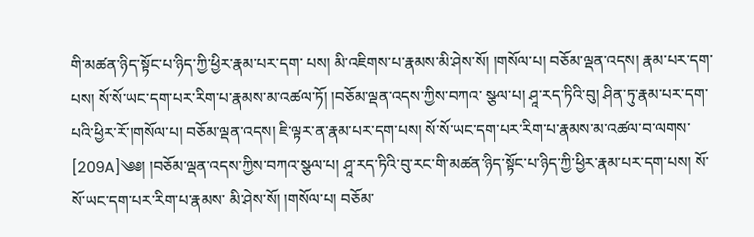གི་མཚན་ཉིད་སྟོང་པ་ཉིད་ཀྱི་ཕྱིར་རྣམ་པར་དག་ པས། མི་འཇིགས་པ་རྣམས་མི་ཤེས་སོ། །གསོལ་པ། བཅོམ་ལྡན་འདས། རྣམ་པར་དག་པས། སོ་སོ་ཡང་དག་པར་རིག་པ་རྣམས་མ་འཚལ་ཏོ། །བཅོམ་ལྡན་འདས་ཀྱིས་བཀའ་ སྩལ་པ། ཤཱ་རད་ཏིའི་བུ། ཤིན་ཏུ་རྣམ་པར་དག་པའི་ཕྱིར་རོ་།གསོལ་པ། བཅོམ་ལྡན་འདས། ཇི་ལྟར་ན་རྣམ་པར་དག་པས། སོ་སོ་ཡང་དག་པར་རིག་པ་རྣམས་མ་འཚལ་བ་ལགས་ [209A]༄༅། །བཅོམ་ལྡན་འདས་ཀྱིས་བཀའ་སྩལ་པ། ཤཱ་རད་ཏིའི་བུ་རང་གི་མཚན་ཉིད་སྟོང་པ་ཉིད་ཀྱི་ཕྱིར་རྣམ་པར་དག་པས། སོ་སོ་ཡང་དག་པར་རིག་པ་རྣམས་ མི་ཤེས་སོ། །གསོལ་པ། བཅོམ་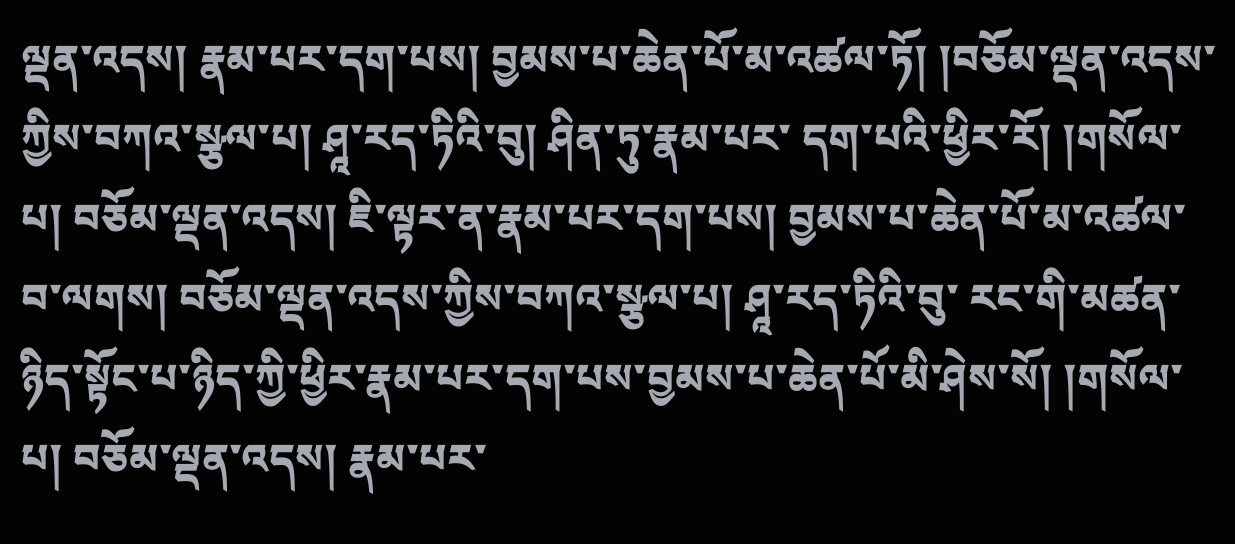ལྡན་འདས། རྣམ་པར་དག་པས། བྱམས་པ་ཆེན་པོ་མ་འཚལ་ཏོ། །བཅོམ་ལྡན་འདས་ཀྱིས་བཀའ་སྩལ་པ། ཤཱ་རད་ཏིའི་བུ། ཤིན་ཏུ་རྣམ་པར་ དག་པའི་ཕྱིར་རོ། །གསོལ་པ། བཅོམ་ལྡན་འདས། ཇི་ལྟར་ན་རྣམ་པར་དག་པས། བྱམས་པ་ཆེན་པོ་མ་འཚལ་བ་ལགས། བཅོམ་ལྡན་འདས་ཀྱིས་བཀའ་སྩལ་པ། ཤཱ་རད་ཏིའི་བུ་ རང་གི་མཚན་ཉིད་སྟོང་པ་ཉིད་ཀྱི་ཕྱིར་རྣམ་པར་དག་པས་བྱམས་པ་ཆེན་པོ་མི་ཤེས་སོ། །གསོལ་པ། བཅོམ་ལྡན་འདས། རྣམ་པར་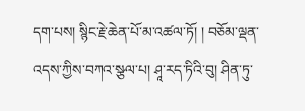དག་པས། སྙིང་རྗེ་ཆེན་པོ་མ་འཚལ་ཏོ། ། བཅོམ་ལྡན་འདས་ཀྱིས་བཀའ་སྩལ་པ། ཤཱ་རད་ཏིའི་བུ། ཤིན་ཏུ་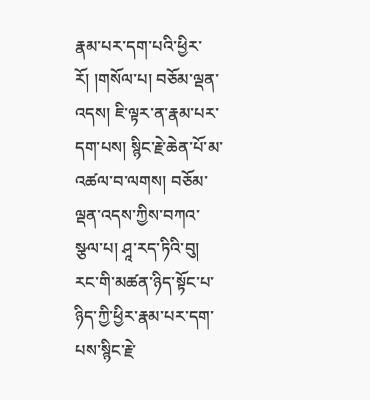རྣམ་པར་དག་པའི་ཕྱིར་རོ། །གསོལ་པ། བཅོམ་ལྡན་འདས། ཇི་ལྟར་ན་རྣམ་པར་དག་པས། སྙིང་རྗེ་ཆེན་པོ་མ་ འཚལ་བ་ལགས། བཅོམ་ལྡན་འདས་ཀྱིས་བཀའ་སྩལ་པ། ཤཱ་རད་ཏིའི་བུ། རང་གི་མཚན་ཉིད་སྟོང་པ་ཉིད་ཀྱི་ཕྱིར་རྣམ་པར་དག་པས་སྙིང་རྗེ་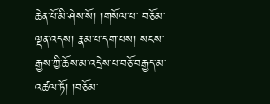ཆེན་པོ་མི་ཤེས་སོ། །གསོལ་པ་ བཅོམ་ལྡན་འདས། རྣམ་པ་དག་པས། སངས་རྒྱས་ཀྱི་ཆོས་མ་འདྲེས་པ་བཅོ་བརྒྱད་མ་འཚལ་ཏོ། །བཅོམ་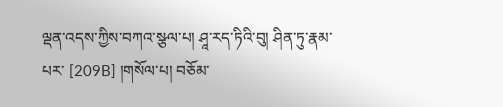ལྡན་འདས་ཀྱིས་བཀའ་སྩལ་པ། ཤཱ་རད་ཏིའི་བུ། ཤིན་ཏུ་རྣམ་པར་ [209B] །གསོལ་པ། བཅོམ་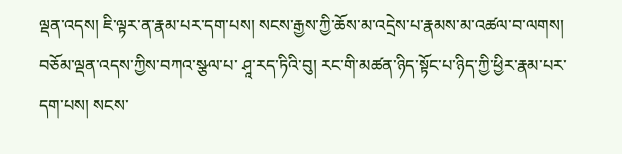ལྡན་འདས། ཇི་ལྟར་ན་རྣམ་པར་དག་པས། སངས་རྒྱས་ཀྱི་ཆོས་མ་འདྲེས་པ་རྣམས་མ་འཚལ་བ་ལགས། བཅོམ་ལྡན་འདས་ཀྱིས་བཀའ་སྩལ་པ་ ཤཱ་རད་ཏིའི་བུ། རང་གི་མཚན་ཉིད་སྟོང་པ་ཉིད་ཀྱི་ཕྱིར་རྣམ་པར་དག་པས། སངས་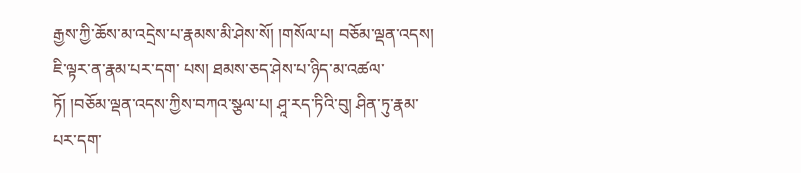རྒྱས་ཀྱི་ཆོས་མ་འདྲེས་པ་རྣམས་མི་ཤེས་སོ། །གསོལ་པ། བཅོམ་ལྡན་འདས། ཇི་ལྟར་ན་རྣམ་པར་དག་ པས། ཐམས་ཅད་ཤེས་པ་ཉིད་མ་འཚལ་ཏོ། །བཅོམ་ལྡན་འདས་ཀྱིས་བཀའ་སྩལ་པ། ཤཱ་རད་ཏིའི་བུ། ཤིན་ཏུ་རྣམ་པར་དག་